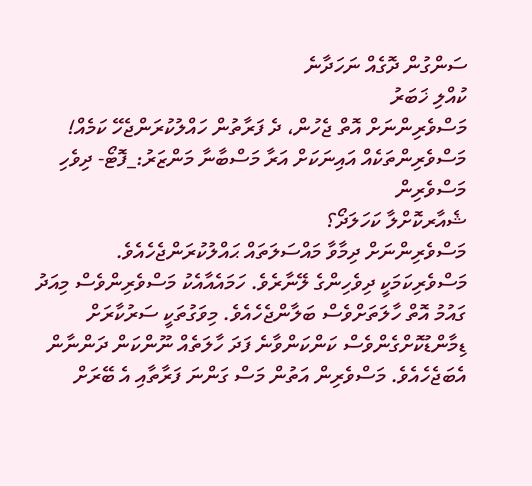ސަންގުން ދޮގެއް ނަހަދާނެ
ކުއްލި ޚަބަރު
މަސްވެރިންނަށް އޮތް ޖެހުން، ދެ ފަރާތުން ހައްލުކުރަންޖެހޭ ކަމެއް!
މަސްވެރިންތަކެއް އައިނަކަށް އަރާ މަސްބާނާ މަންޒަރު:_ފޮޓޯ- ދިވެހި މަސްވެރިން
ޝެއާރކޮށްލާ ކަހަލަދޯ؟
މަސްވެރިންނަށް ދިމާވާ މައްސަލަތައް ޙައްލުކުރަންޖެހެއެވެ. މަސްވެރިކަމަކީ ދިވެހިންގެ ލޭނާރެވެ. ހަމައެއާއެކު މަސްވެރިންވެސް މިއަދު ގައުމު އޮތް ހާލަތަށްވެސް ބަލާންޖެހެއެވެ. މިވަގުތަކީ ސަރުކާރަށް ޑިމާންޑުކޮށްގެންވެސް ކަންކަންވާނެ ފަދަ ހާލަތެއް ނޫންކަން ދަންނާން އެބަޖެހެއެވެ. މަސްވެރިން އަތުން މަސް ގަންނަ ފަރާތާއި އެ ބޭރަށް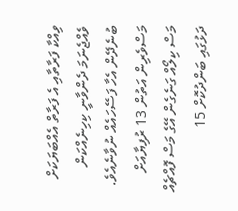ވިއްކާ ފަރާތާއި އެ ފަރާތް އެއްބަޔަކަށް ވެއްޖެނަމަ ދެންވާނީ ކިހިނެއްކަން ބުނެދޭން އެހާ ފަސޭހައެއް ނުވާނެއެވެ.
މަސްވެރިން އަތުން 13 ރުފިޔާއަށް މަސް ކިލޯއް ގަނެގެން އޭގެ މަސް ފޮއްޗެއް ދަޅުގައި ބަންދުކޮށް 15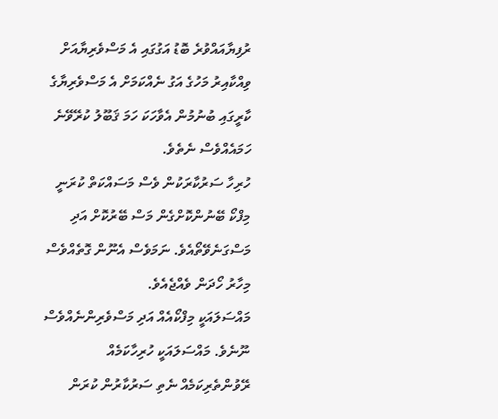ރުފިޔާއައްވުރެ ބޮޑު އަގުގައި އެ މަސްވެރިޔާއަށް ވިއްކާއިރު މަހުގެ އަގު ނެއްކަމަށް އެ މަސްވެރިޔާގެ ކާރީގައި ބުނުމުން އެވާހަކަ ހަމަ ޤަބޫލު ކުރޭވޭނެ ހަމައެއްވެސް ނެތެވެ.
ހުރިހާ ސަރުކާރަކުން ވެސް މަސައްކަތް ކުރަނީ މިފްކޯ ބޭނުންކޮށްގެން މަސް ބޭރުކޮށް އަދި މަސްގަނެވޭތޯއެވެ. ނަމަވެސް އެނޫން ގޮތެއްވެސް މިހާރު ހޯދަން ވެއްޖެއެވެ.
މައްސަލައަކީ މިފްކޯއެއް އަދި މަސްވެރިންނެއްވެސް ނޫނެވެ. މައްސަލައަކީ ހުރިހާކަމެއް ރޭވުންތެރިކަމެއް ނެތި ސަރުކާރުން ކުރަން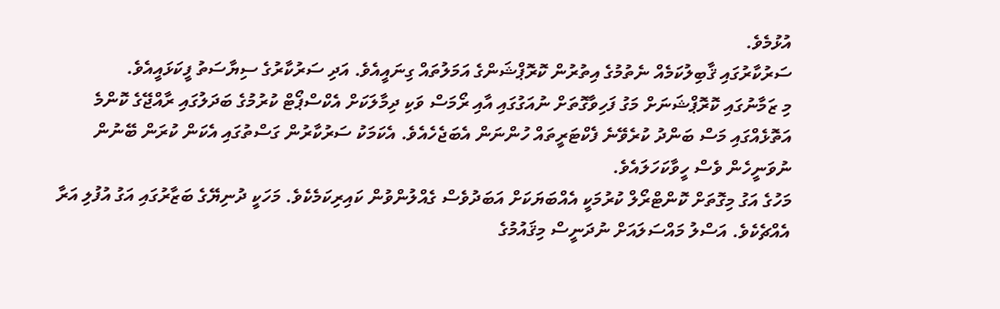އުޅުމެވެ.
ސަރުކާރުގައި ޤާބިލުކަމެއް ނެތުމުގެ އިތުރުން ކޮރޮޕްޝަންގެ އަމަލުތައް ގިނައީއެވެ. އަދި ސަރުކާރުގެ ސިޔާސަތު ފީކަޅައީއެވެ.
މި ޒަމާނުގައި ކޮރޮޕްޝަނަށް މަގު ފަހިވާގޮތަށް ނުއަގުގައި އާއި ރޯމަސް ވަކި ދިމާލަކަށް އެކްސްޕޯޓް ކުރުމުގެ ބަދަލުގައި ރާއްޖޭގެ ކޮންމެ އަތޮޅެއްގައި މަސް ބަންދު ކުރެވޭނެ ފެކްޓަރީތައް ހުންނަން އެބަޖެހެއެވެ. އެކަމަކު ސަރުކާރުން ގަސްތުގައި އެކަން ކުރަން ބޭނުން ނުވަނީހެން ވެސް ހީވާކަހަލައެވެ.
މަހުގެ އަގު މިގޮތަށް ކޮންޓްރޯލް ކުރުމަކީ އެއްބަޔަކަށް އަބަދުވެސް ގެއްލުންވުން ކައިރިކަމެކެވެ. މަހަކީ ދުނިޔޭގެ ބަޒާރުގައި އަގު އުފުލި އަރާ އެއްޗެކެވެ. އަސްލު މައްސަލައަށް ނުދަނީސް މިޤައުމުގެ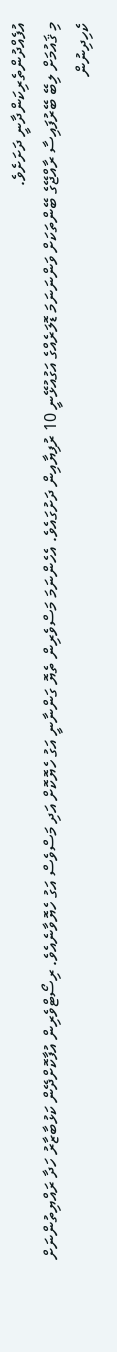އުފެއްދުންތެރިކަންދާނީ ދަށަށެވެ.
މި ޤައުމަށް ލިބޭ ބޭރުފައިސާ ރާއްޖޭގެ ބޭންތަކަށް ވަންނަނަމަ ޑޮލަރެއްގެ އަގުއުޅޭނީ 10 ރުފިޔާއިން ދަށުގައެވެ. އެހެންނަމަ މަސްވެރިން ތެޔޮ ގަންނާނީ އަގު ހެޔޮކޮށް އަދި މަސްވެސް އަގު ހެޔޮވާނެއެވެ. ރިސޯޓްވެރިން އުފާކޮށްދޭން ކަޅުބާޒާރު ހަދާ ރައްޔިތުންނަށް ކެހިދިނުން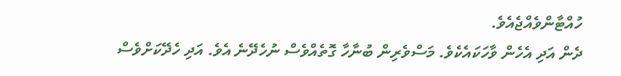ހުއްޓާންވެއްޖެއެވެ.
ދެން އަދި އެހެން ވާހަކައެކެވެ. މަސްވެރިން ބުނާހާ ގޮތެއްވެސް ނުހެދޭނެ އެވެ. އަދި ހެދޭކަށްވެސް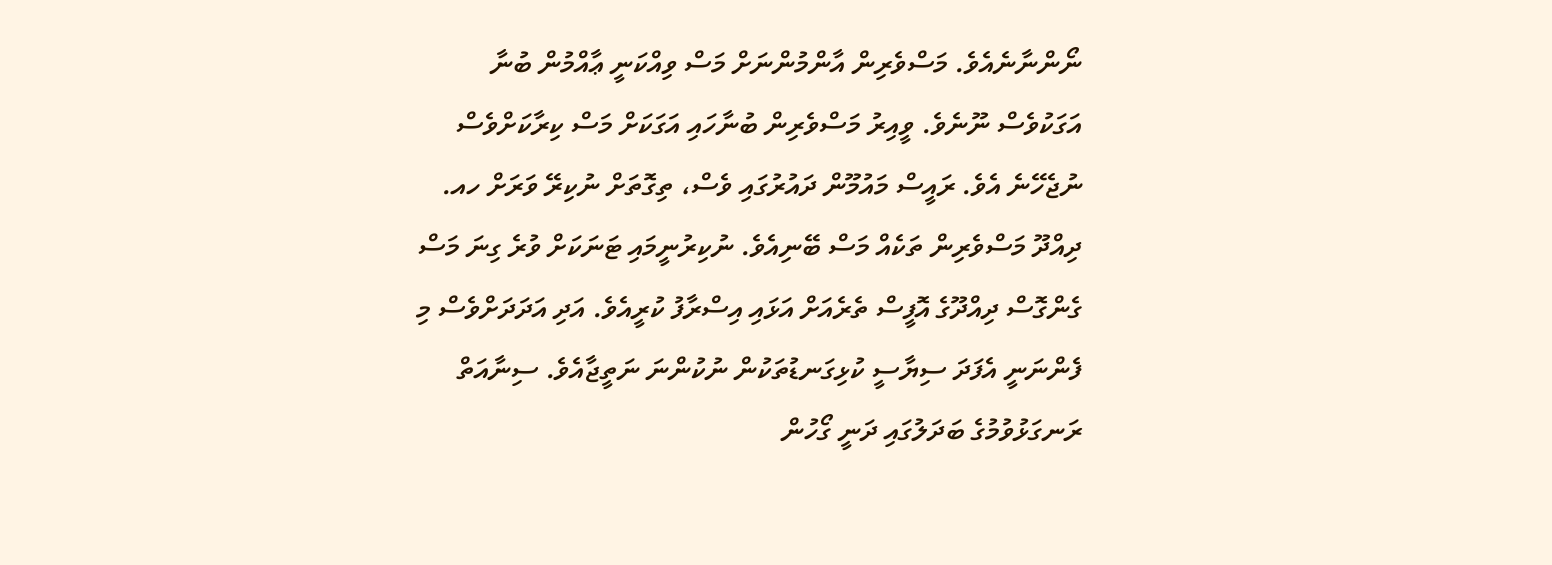ނޯންނާނެއެވެ. މަސްވެރިން އާންމުންނަށް މަސް ވިއްކަނީ ޢާއްމުން ބުނާ އަގަކުވެސް ނޫނެވެ. ވީއިރު މަސްވެރިން ބުނާހައި އަގަކަށް މަސް ކިރާކަށްވެސް ނުޖެހޭނެ އެވެ. ރައީސް މައުމޫން ދައުރުގައި ވެސް، ތިގޮތަށް ނުކިރޭ ވަރަށް ހއ. ދިއްދޫ މަސްވެރިން ތަކެއް މަސް ބޭނިއެވެ. ނުކިރުނީމައި ޓަނަކަށް ވުރެ ގިނަ މަސް ގެންގޮސް ދިއްދޫގެ އޮފީސް ތެރެއަށް އަޅައި އިސްރާފު ކުރީއެވެ. އަދި އަދަދަށްވެސް މި ފެންނަނީ އެފަދަ ސިޔާސީ ކުޅިގަނޑުތަކުން ނުކުންނަ ނަތީޖާއެވެ. ސިނާއަތް ރަނގަޅުވުމުގެ ބަދަލުގައި ދަނީ ގޯހުން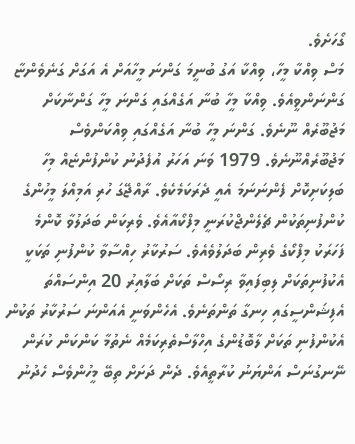ގޯހަށެވެ.
މަސް ވިއްކާ މީހާ، ވިއްކާ އަގު ބުނީމަ ގަންނަ މީހާއަށް އެ އަގަށް ގަނެވެންޏާ ގަންނަންވީއެވެ. ވިއްކާ މީހާ ބުނާ އަގެއްގައި ގަންނަ މީހާ ގަންނާކަށް މަޖުބޫރެއް ނޫނެވެ. ގަންނަ މީހާ ބުނާ އަގެއްގައި ވިއްކަންވެސް މަޖުބޫރެއްނޫނެވެ. 1979 ވަނަ އަހަރު އުފެދުނު ކުންފުންޏެއް މިހާ ބަލިކަށިކޮށް ފެންނަނަމަ އެއީ ދެރަކަމެކެވެ. ރާއްޖޭގަ ހުރި އަމިއްލަ މީހުންގެ ކުންފުނިތަކުން ޗެލެންޖްކުރަނީ މިފްކޯއާއެވެ. ވެރިކަން ބަދަލުވާ ކޮންމެ ފަހަރަކު މިފްކޯގެ ވެރިން ބަދަލުވެއެވެ. ސަރުކާރު ހިއްސާވާ ކުންފުނި ތަކަކީ އެކުފުނިތަކަށް ލިބިފައިވާ ރިސޯސް ތަކަށް ބަލާއިރު 20 އިންސައްތަ އެފިޝަންސީގައި ހިނގާ ތަންތަނެވެ. އެހެންވަނީ އެއަންނަ ސަރުކާރު ތަކުން އެކުންފުނި ތަކަށް ލާބޮޑުންގެ އިހްލާސްތެރިކަމެއް ނެތުމާ ކަންކަން ކުރަން ނޭނގުނަސް އަންޔަނު ކުރާތީއެވެ. ދެން ދަށަށް ތިބޭ މީހުންވެސް ހެދުނު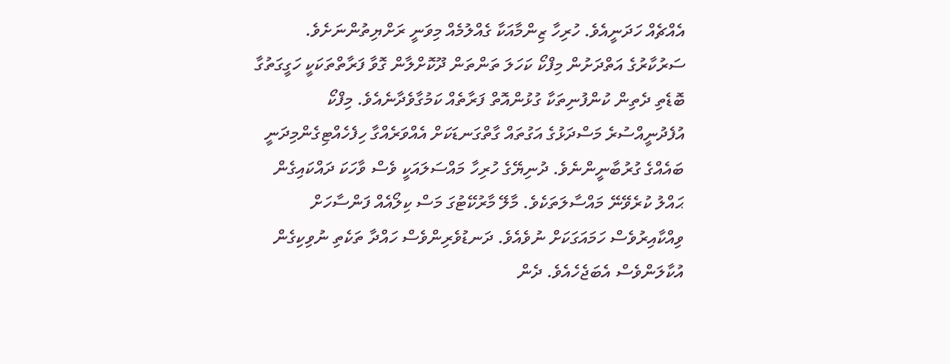އެއްޗެއް ހަދަނީއެވެ. ހުރިހާ ޒިންމާއަކާ ގެއްލުމެއް މިވަނީ ރަށްޔިތުންނަށެވެ.
ސަރުކާރުގެ އަތްދަށުން މިފްކޯ ކަހަލަ ތަންތަން ދޫކޮށްލާން ގޮވާ ފަރާތްތަކަކީ ހަގީގަތުގާ ބޮޑެތި ދެތިން ކުންފުނިތަކާ ގުޅުންއޮތް ފަރާތެއް ކަމުގާވެދާނެއެވެ. މިފްކޯ އުފެދުނީއްސުރެ މަސްދަޅުގެ އަގުތައް ގާތްގަނޑަކަށް އެއްވަރެއްގާ ހިފެހެއްޓިގެންމިދަނީ ބައެއްގެ ގުރުބާނީންނެވެ. ދުނިޔޭގެ ހުރިހާ މައްސަލައަކީ ވެސް ވާހަކަ ދައްކައިގެން ޙައްލު ކުރެވޭނޭ މައްސާލަތަކެވެ. މާލޭ މާރުކޭޓުގަ މަސް ކިލޯއެއް ފަންސާހަށް ވިއްކާއިރުވެސް ހަމައަގަކަށް ނުވެއެވެ. ދަނޑުވެރިންވެސް ހައްދާ ތަކެތި ނުވިކިގެން އުކާލަންވެސް އެބަޖެހެއެވެ. ދެން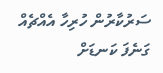ސަރުކާރުން ހުރިހާ އެއްޗެއް ގަނެފަ ކަނޑަށް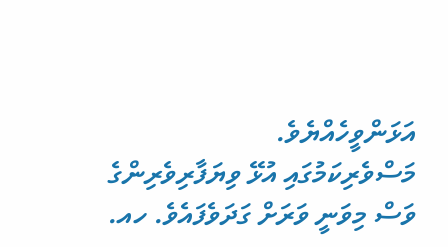އަޅަންވީހެއްޔެވެ.
މަސްވެރިކަމުގައި އުޅޭ ވިޔަފާރިވެރިންގެ ވަސް މިވަނީ ވަރަށް ގަދަވެފައެވެ. ހއ.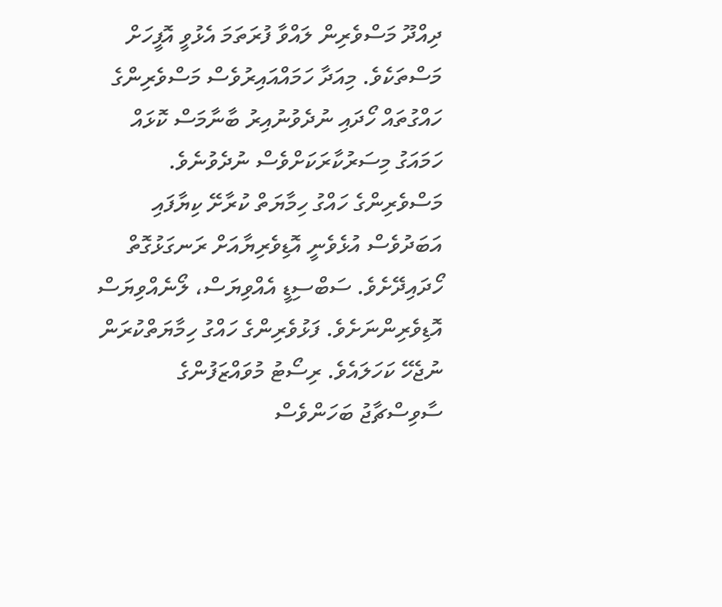ދިއްދޫ މަސްވެރިން ލައްވާ ފުރަތަމަ އެޅުވީ އޮފީހަށް މަސްތަކެވެ. މިއަދާ ހަމައްއައިރުވެސް މަސްވެރިންގެ ހައްގުތައް ހޯދައި ނުދެވުނުއިރު ބާނާމަސް ކޮޅައް ހަމައަގު މިސަރުކާރަކަށްވެސް ނުދެވުނެވެ. މަސްވެރިންގެ ހައްގު ހިމާޔަތް ކުރާށޭ ކިޔާފައި އަބަދުވެސް އުޅެވެނީ އޮޑިވެރިޔާއަށް ރަނގަޅުގޮތް ހޯދައިދޭށެވެ. ސަބްސިޑީ އެއްވިޔަސް، ލޯނެއްވިޔަސް އޮޑިވެރިންނަށެވެ. ފަޅުވެރިންގެ ހައްގު ހިމާޔަތްކުރަން ނުޖެހޭ ކަހަލައެވެ. ރިސޯޓު މުވައްޒަފުންގެ ސާވިސްޗާޖު ބަހަންވެސް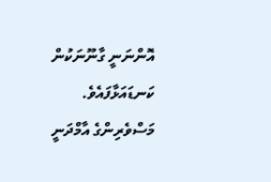އޮންނަނީ ގާނޫނަކުން ކަނޑައަޅާފައެވެ. މަސްވެރިންގެ އާމްދަނީ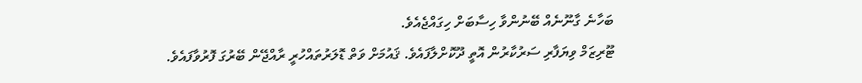ބަހާނެ ގާނޫނެއް ބޭނުންވާ ހިސާބަށް ހިގައްޖެއެވެ.
ޓޫރިޒަމް ވިޔަފާރި ސަރުކާރުން އޮތީ ދޫކޮށްލާފައެވެ. ޤައުމަށް ވަތް ޑޮލަރުތައްހުރީ ރާއްޖޭން ބޭރުގަ ފޮރުވާފައެވެ.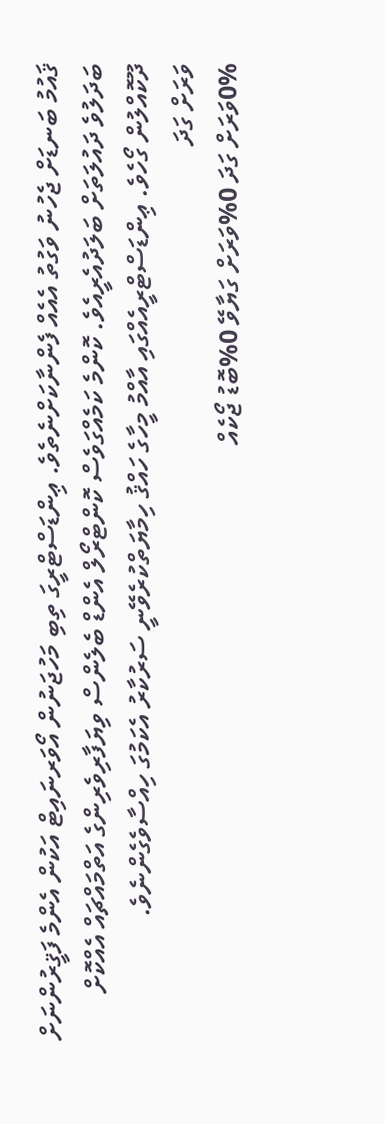ޤައުމު ބަނޑަށް ޖެހުނު ވަގުތު އެއެއް ފެންނާކަށްނެތެވެ. ޢިންޑަސްޓްރީގަ ތިބި މަހުޖަނުން އޯވަރނައިޓް އަކުން އެންމެ ފަޤީރުންނަށް ބަދަލުވެ ދައުލަތަށް ބަލަދުއެރީއެވެ. ކޮންމެ ކަމެއްގަވެސް ކޮންޓްރޯލް އެންޑް ބެލެންސް ވިޔަފާރިވެރިންގެ އަތްމައްޗައް އެއްކޮށް ދޫކޮއްލުން ގޯހެވެ. ޢިންޑަސްޓްރީއެއްގައި އާއްމު މީހާގެ ހައްޤު ހިމާޔަތްކުރެވޭނީ ސަރުކާރު އެކަމުގަ ހިއްސާވެގެންނެވެ.
ވަރަށް ގަދަ
0%ވަރަށް ގަދަ 0%ވަރަށް ގަޔާވޭ 0%ބޮޑު ޖޯކެއް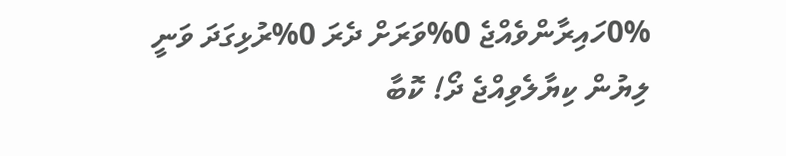0%ހައިރާންވެއްޖެ 0%ވަރަށް ދެރަ 0%ރުޅިގަދަ ވަނީ
ލިޔުން ކިޔާލެވިއްޖެ ދޯ! ކޮބާ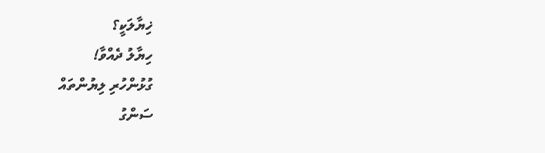ޚިޔާލަކީ؟
ހިޔާލު ދެއްވާ!
ގުޅުންހުރި ލިޔުންތައް
ސަންގު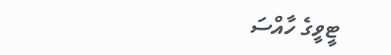ޓީވީގެ ހާއްސަ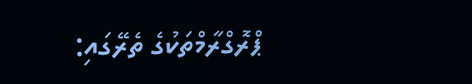ޕްރޮގްރާމްތަކުގެ ތެރޭގައި: